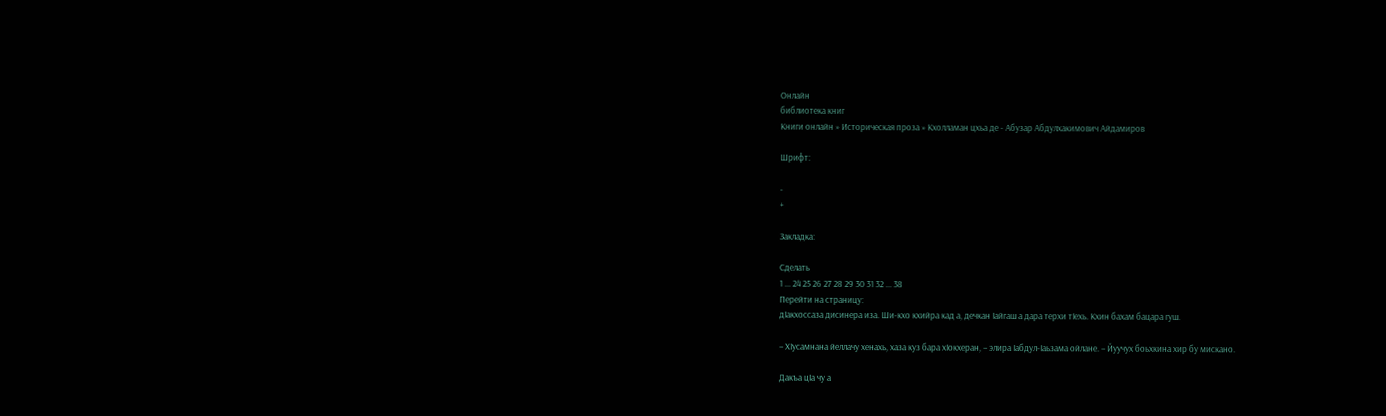Онлайн
библиотека книг
Книги онлайн » Историческая проза » Кхолламан цхьа де - Абузар Абдулхакимович Айдамиров

Шрифт:

-
+

Закладка:

Сделать
1 ... 24 25 26 27 28 29 30 31 32 ... 38
Перейти на страницу:
дІакхоссаза дисинера иза. Ши-кхо кхийра кад а, дечкан Іайгаш а дара терхи тІехь. Кхин бахам бацара гуш.

– ХІусамнана йеллачу хенахь, хаза куз бара хІокхеран, – элира Іабдул-Іаьзама ойлане. – Йуучух боьхкина хир бу мискано.

Дакъа цІа чу а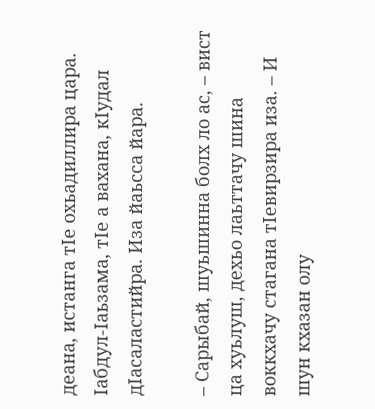деана, истанга тІе охьадиллира цара. Іабдул-Іаьзама, тІе а вахана, кІудал дІасаластийра. Иза йаьсса йара.

– Сарыбай, шуьшинна болх ло ас, – вист ца хуьлуш, дехьо лаьттачу шина воккхачу стагана тІевирзира иза. – И шун кхазан олу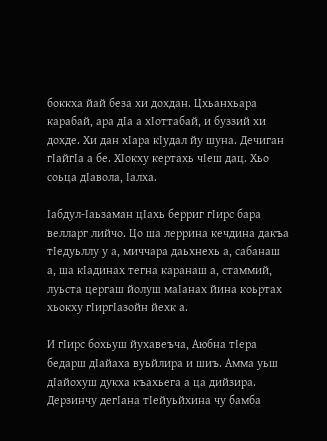боккха йай беза хи дохдан. Цхьанхьара карабай, ара дІа а хІоттабай, и буззий хи дохде. Хи дан хІара кІудал йу шуна. Дечиган гІайгІа а бе. ХІокху кертахь чІеш дац. Хьо соьца дІавола, Іалха.

Іабдул-Іаьзаман цІахь берриг гІирс бара велларг лийчо. Цо ша леррина кечдина дакъа тІедуьллу у а, миччара даьхнехь а, сабанаш а, ша кІадинах тегна каранаш а, стаммий, луьста цергаш йолуш маІанах йина коьртах хьокху гІиргІазойн йехк а.

И гІирс бохьуш йухавеъча, Аюбна тІера бедарш дІайаха вуьйлира и шиъ. Амма уьш дІайохуш дукха къахьега а ца дийзира. Дерзинчу дегІана тІейуьйхина чу бамба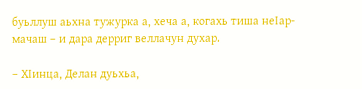буьллуш аьхна тужурка а, хеча а, когахь тиша неІар-мачаш – и дара дерриг веллачун духар.

– ХІинца, Делан дуьхьа,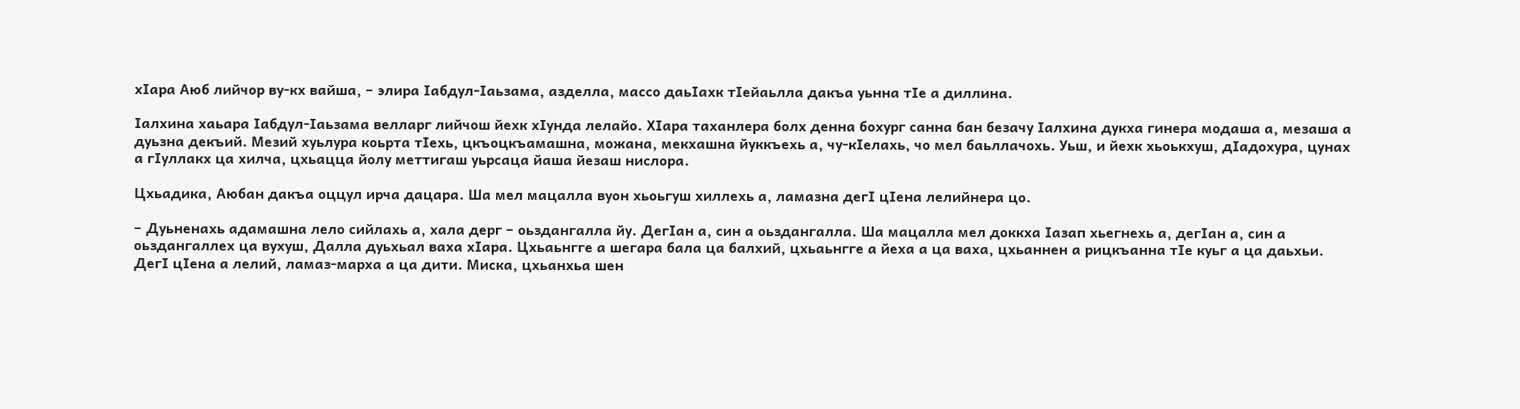хІара Аюб лийчор ву-кх вайша, – элира Іабдул-Іаьзама, азделла, массо даьІахк тІейаьлла дакъа уьнна тІе а диллина.

Іалхина хаьара Іабдул-Іаьзама велларг лийчош йехк хІунда лелайо. ХІара таханлера болх денна бохург санна бан безачу Іалхина дукха гинера модаша а, мезаша а дуьзна декъий. Мезий хуьлура коьрта тІехь, цкъоцкъамашна, можана, мекхашна йуккъехь а, чу-кІелахь, чо мел баьллачохь. Уьш, и йехк хьоькхуш, дІадохура, цунах а гІуллакх ца хилча, цхьацца йолу меттигаш уьрсаца йаша йезаш нислора.

Цхьадика, Аюбан дакъа оццул ирча дацара. Ша мел мацалла вуон хьоьгуш хиллехь а, ламазна дегІ цІена лелийнера цо.

– Дуьненахь адамашна лело сийлахь а, хала дерг – оьздангалла йу. ДегІан а, син а оьздангалла. Ша мацалла мел доккха Іазап хьегнехь а, дегІан а, син а оьздангаллех ца вухуш, Далла дуьхьал ваха хІара. Цхьаьнгге а шегара бала ца балхий, цхьаьнгге а йеха а ца ваха, цхьаннен а рицкъанна тІе куьг а ца даьхьи. ДегІ цІена а лелий, ламаз-марха а ца дити. Миска, цхьанхьа шен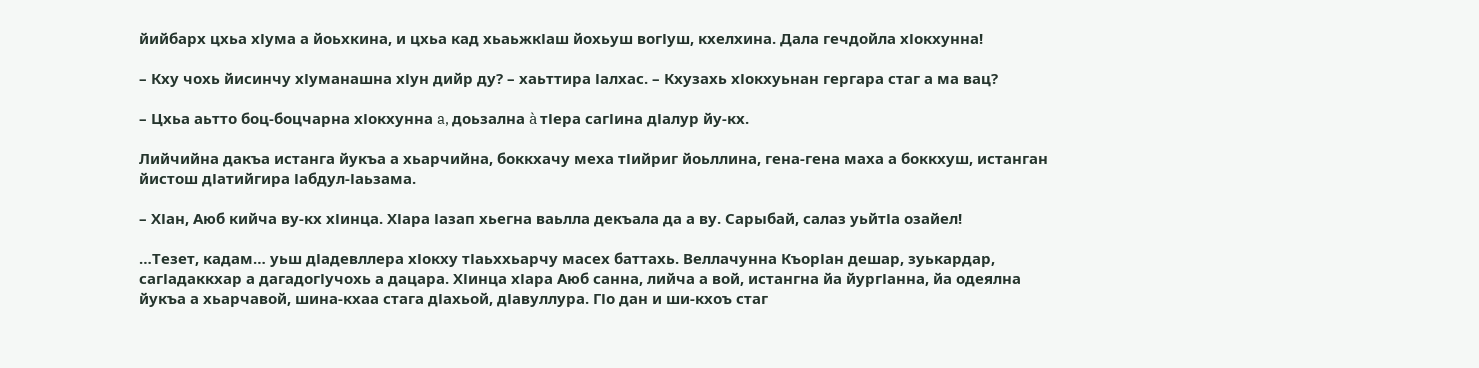йийбарх цхьа хІума а йоьхкина, и цхьа кад хьаьжкІаш йохьуш вогІуш, кхелхина. Дала гечдойла хІокхунна!

– Кху чохь йисинчу хІуманашна хІун дийр ду? – хаьттира Іалхас. – Кхузахь хІокхуьнан гергара стаг а ма вац?

– Цхьа аьтто боц-боцчарна хІокхунна a, доьзална à тІера сагІина дІалур йу-кх.

Лийчийна дакъа истанга йукъа а хьарчийна, боккхачу меха тІийриг йоьллина, гена-гена маха а боккхуш, истанган йистош дІатийгира Іабдул-Іаьзама.

– ХІан, Аюб кийча ву-кх хІинца. ХІара Іазап хьегна ваьлла декъала да а ву. Сарыбай, салаз уьйтІа озайел!

…Тезет, кадам… уьш дІадевллера хІокху тІаьххьарчу масех баттахь. Веллачунна КъорІан дешар, зуькардар, сагІадаккхар а дагадогІучохь а дацара. ХІинца хІара Аюб санна, лийча а вой, истангна йа йургІанна, йа одеялна йукъа а хьарчавой, шина-кхаа стага дІахьой, дІавуллура. ГІо дан и ши-кхоъ стаг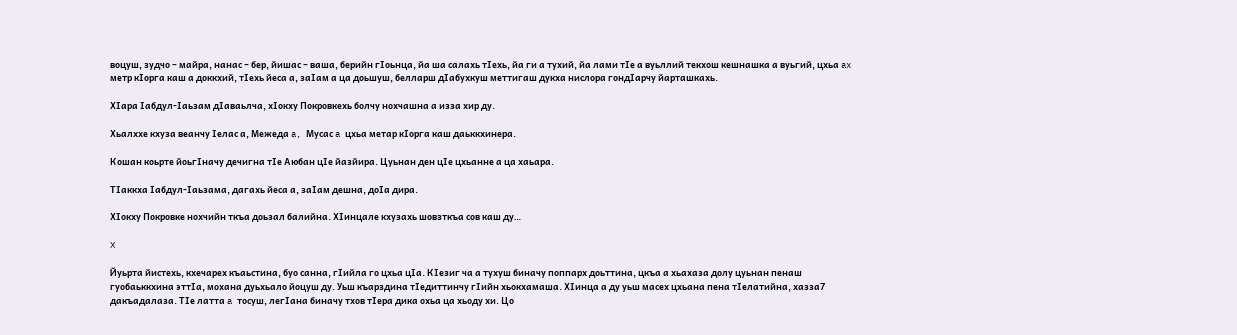воцуш, зудчо – майра, нанас – бер, йишас – ваша, берийн гІоьнца, йа ша салахь тІехь, йа ги а тухий, йа лами тІе а вуьллий текхош кешнашка а вуьгий, цхьа ax метр кІорга каш а доккхий, тІехь йеса а, заІам а ца доьшуш, белларш дІабухкуш меттигаш дукха нислора гондІарчу йарташкахь.

ХІара Іабдул-Іаьзам дІаваьлча, хІокху Покровкехь болчу нохчашна а изза хир ду.

Хьалххе кхуза веанчу Іелас а, Межеда a, Мусас a цхьа метар кІорга каш даьккхинера.

Кошан коьрте йоьгІначу дечигна тІе Аюбан цІе йазйира. Цуьнан ден цІе цхьанне а ца хаьара.

ТІаккха Іабдул-Іаьзама, дагахь йеса а, заІам дешна, доІа дира.

ХІокху Покровке нохчийн ткъа доьзал балийна. ХІинцале кхузахь шовзткъа сов каш ду…

X

Йуьрта йистехь, кхечарех къаьстина, буо санна, гІийла го цхьа цІа. КІезиг ча а тухуш биначу поппарх доьттина, цкъа а хьахаза долу цуьнан пенаш гуобаьккхина эттІа, мохана дуьхьало йоцуш ду. Уьш къарздина тІедиттинчу гІийн хьокхамаша. ХІинца а ду уьш масех цхьана пена тІелатийна, хазза7 дакъадалаза. ТІе латта a тосуш, легІана биначу тхов тІера дика охьа ца хьоду хи. Цо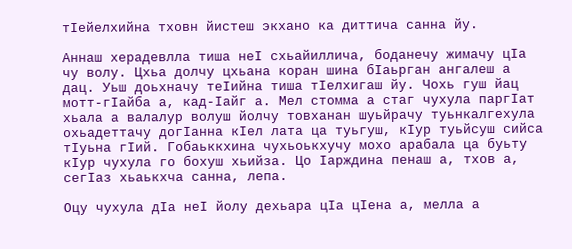тІейелхийна тховн йистеш экхано ка диттича санна йу.

Аннаш херадевлла тиша неІ схьайиллича, боданечу жимачу цІа чу волу. Цхьа долчу цхьана коран шина бІаьрган ангалеш а дац. Уьш доьхначу теІийна тиша тІелхигаш йу. Чохь гуш йац мотт-гІайба а, кад-Іайг а. Мел стомма а стаг чухула паргІат хьала а валалур волуш йолчу товханан шуьйрачу туьнкалгехула охьадеттачу догІанна кІел лата ца туьгуш, кІур туьйсуш сийса тІуьна гІий. Гобаьккхина чухьоькхучу мохо арабала ца буьту кІур чухула го бохуш хьийза. Цо Іарждина пенаш а, тхов а, сегІаз хьаькхча санна, лепа.

Оцу чухула дІа неІ йолу дехьара цІа цІена а, мелла а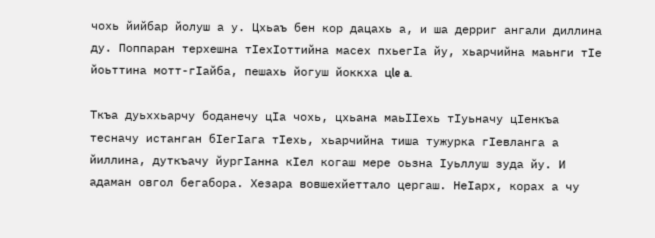чохь йийбар йолуш а у. Цхьаъ бен кор дацахь а, и ша дерриг ангали диллина ду. Поппаран терхешна тІехІоттийна масех пхьегІа йу, хьарчийна маьнги тІе йоьттина мотт-гІайба, пешахь йогуш йоккха цle a.

Ткъа дуьххьарчу боданечу цІа чохь, цхьана маьІІехь тІуьначу цІенкъа тесначу истанган бІегІага тІехь, хьарчийна тиша тужурка гІевланга а йиллина, дуткъачу йургІанна кІел когаш мере оьзна Іуьллуш зуда йу. И адаман овгол бегабора. Хезара вовшехйеттало цергаш. НеІарх, корах а чу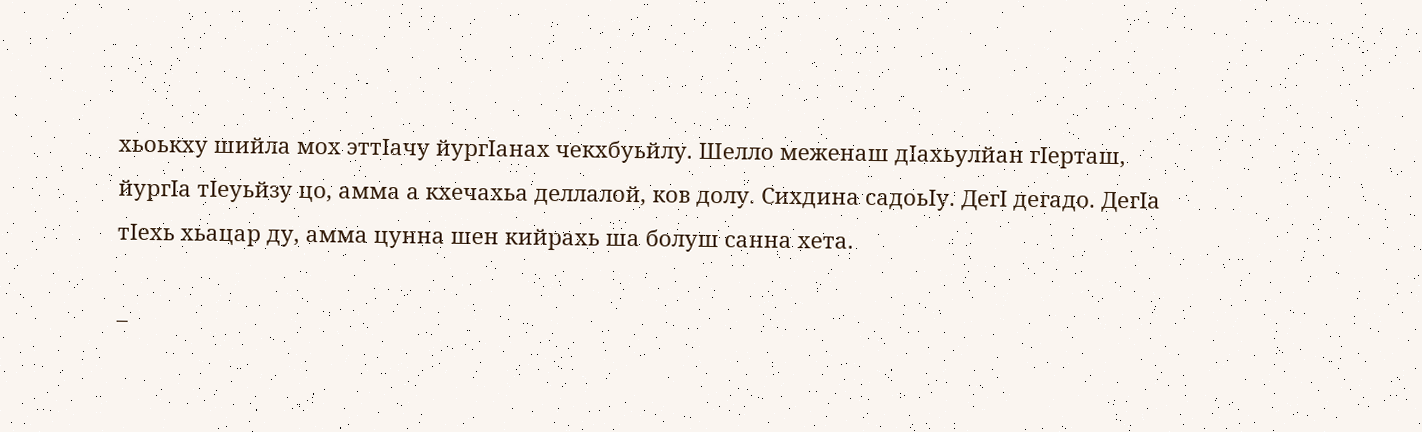хьоькху шийла мох эттІачу йургІанах чекхбуьйлу. Шелло меженаш дІахьулйан гІерташ, йургІа тІеуьйзу цо, амма а кхечахьа деллалой, ков долу. Сихдина садоьІу. ДегІ дегадо. ДегІа тІехь хьацар ду, амма цунна шен кийрахь ша болуш санна хета.

–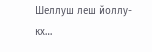Шеллуш леш йоллу-кх…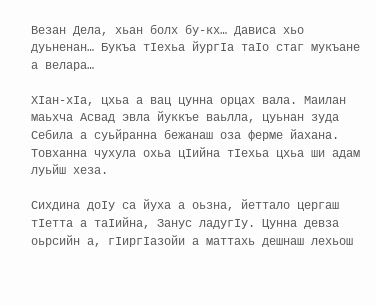Везан Дела, хьан болх бу-кх… Дависа хьо дуьненан… Букъа тІехьа йургІа таІо стаг мукъане а велара…

ХІан-хІа, цхьа а вац цунна орцах вала. Маилан маьхча Асвад эвла йуккъе ваьлла, цуьнан зуда Себила а суьйранна бежанаш оза ферме йахана. Товханна чухула охьа цІийна тІехьа цхьа ши адам луьйш хеза.

Сихдина доІу са йуха а оьзна, йеттало цергаш тІетта а таІийна, Занус ладугІу. Цунна девза оьрсийн а, гІиргІазойи а маттахь дешнаш лехьош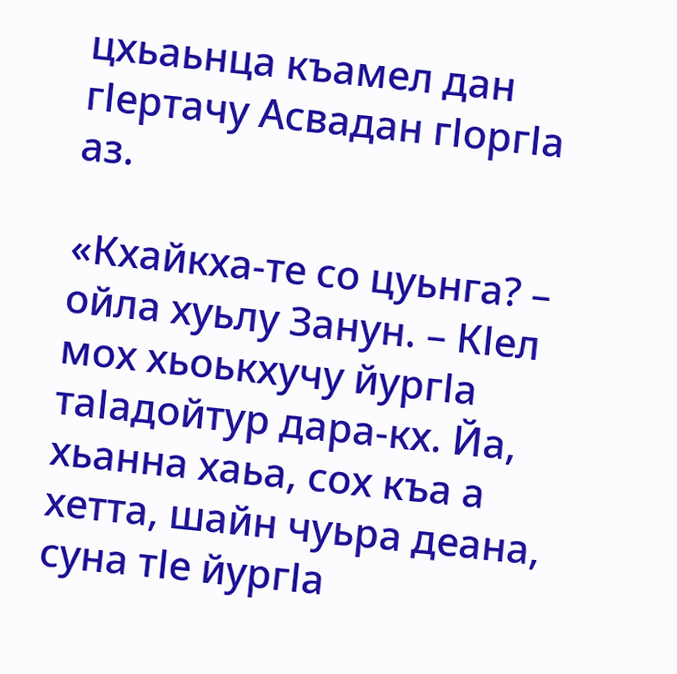цхьаьнца къамел дан гІертачу Асвадан гІоргІа aз.

«Кхайкха-те со цуьнга? – ойла хуьлу Занун. – КІел мох хьоькхучу йургІа таІадойтур дара-кх. Йа, хьанна хаьа, сох къа а хетта, шайн чуьра деана, суна тІе йургІа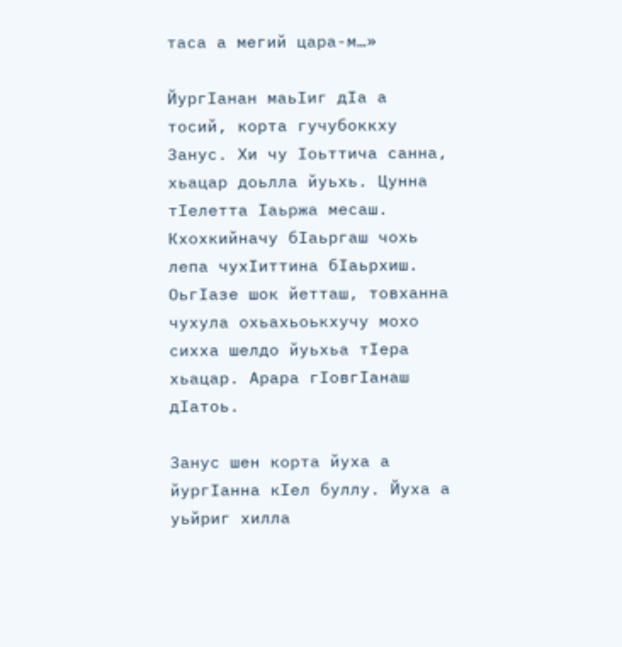таса а мегий цара-м…»

ЙургІанан маьІиг дІа а тосий, корта гучубоккху Занус. Хи чу Іоьттича санна, хьацар доьлла йуьхь. Цунна тІелетта Іаьржа месаш. Кхохкийначу бІаьргаш чохь лепа чухІиттина бІаьрхиш. ОьгІазе шок йетташ, товханна чухула охьахьоькхучу мохо сихха шелдо йуьхьа тІера хьацар. Арара гІовгІанаш дІатоь.

Занус шен корта йуха а йургІанна кІел буллу. Йуха а уьйриг хилла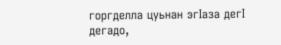горгделла цуьнан эгІаза дегІ дегадо,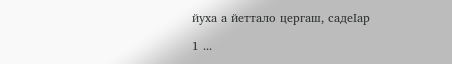йуха а йеттало цергаш, садеІар

1 ...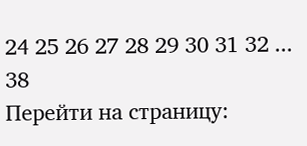24 25 26 27 28 29 30 31 32 ... 38
Перейти на страницу: